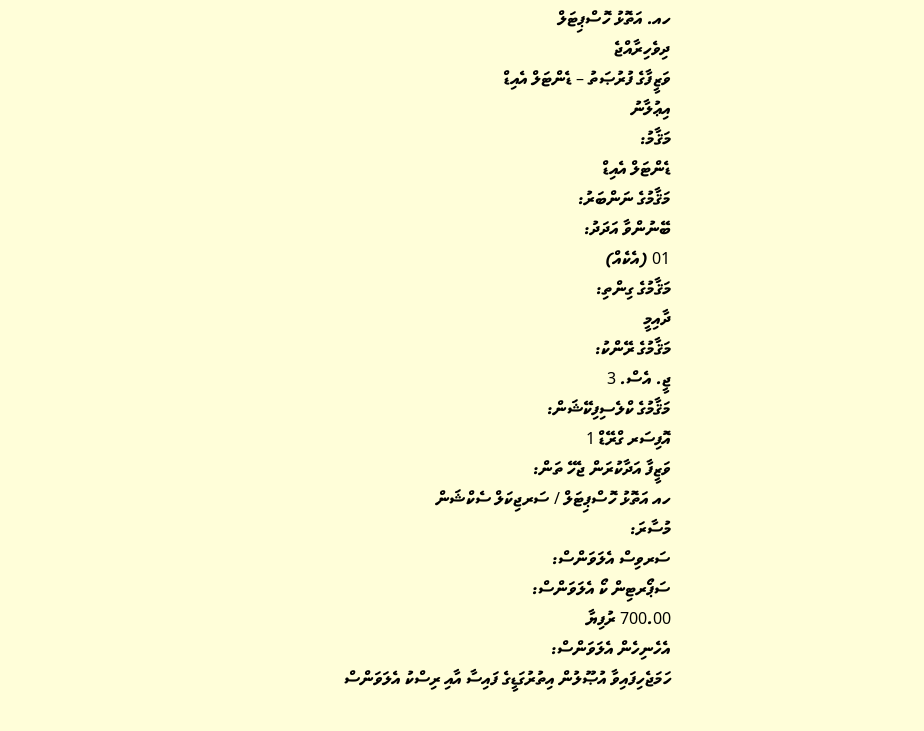ހއ. އަތޮޅު ހޮސްޕިޓަލް
ދިވެހިރާއްޖެ
ވަޒީފާގެ ފުރުޞަތު – ޑެންޓަލް އެއިޑް
އިޢުލާނު
މަޤާމު:
ޑެންޓަލް އެއިޑް
މަޤާމުގެ ނަންބަރު:
ބޭނުންވާ އަދަދު:
01 (އެކެއް)
މަޤާމުގެ ގިންތި:
ދާއިމީ
މަޤާމުގެ ރޭންކު:
ޖީ. އެސް. 3
މަޤާމުގެ ކްލެސިފިކޭޝަން:
އޮފިސަރ ގްރޭޑް 1
ވަޒީފާ އަދާކުރަން ޖެހޭ ތަން:
ހއ އަތޮޅު ހޮސްޕިޓަލް / ސަރޖިކަލް ސެކްޝަން
މުސާރަ:
ސަރވިސް އެލަވަންސް:
ސަޕޯރޓިން ކޯ އެލަވަންސް:
700.00 ރުފިޔާ
އެހެނިހެން އެލަވަންސް:
ހަމަޖެހިފައިވާ އުޞޫލުން އިތުރުގަޑީގެ ފައިސާ އާއި ރިސްކު އެލަވަންސް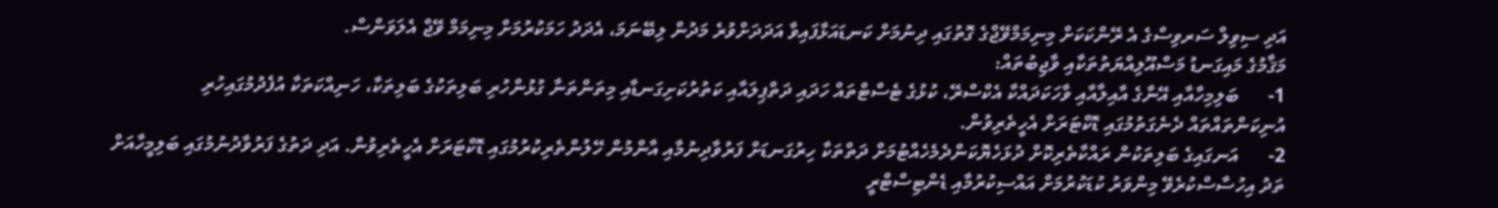އަދި ސިވިލް ސަރވިސްގެ އެ ރޭންކަކަށް މިނިމަމްވޭޖްގެ ގޮތުގައި ދިނުމަށް ކަނޑައަޅާފައިވާ އަދަދަށްވުރެ މަދުން ލިބޭނަމަ، އެދަދު ހަމަކުރުމަށް މިނިމަމް ވޭޖް އެލަވަންސް.
މަޤާމުގެ މައިގަނޑު މަސްއޫލިއްޔަތުތަކާއި ވާޖިބުތައް:
1-      ބަލިމިހާއާއި އޭނާގެ އާއިލާއާއި ވާހަކަދައްކާ އެކްސްރޭ، ކުޅުގެ ޓެސްޓްތައް ހަދައި ދަތްޕިލައާއި ކަތުރުކަށިގަނޑާއި މިތަންތަނާ ގުޅުންހުރި ބަލިތަކުގެ ބަލިތަކާ، ހަނިއްކަތަކާ އުފެދުމުގައިހުރި އުނިކަންތައްތައް ދެނެގަތުމުގައި ޑޮކްޓަރަށް އެހީތެރިވުން.
2-      އަނގައިގެ ބަލިތަކުން ރައްކާތެރިކޮށް ދުޅަހެޔޮކަންދެމެހެއްޓުމަށް ދަތްތަކާ ހިރުގަނޑަށް ފަރުވާދިނުމާއި އާންމުން ހޭލުންތެރިކުރުމުގައި ޑޮކްޓަރަށް އެހީތެރިވުން. އަދި ދަތުގެ ފަރުވާދުނުމުގައި ބަލިމީހާއަށް ތަދު އިހުސާސްކުރެވޭ މިންވަރު ކުޑަކުރުމަށް އައްސިކުރުމާއި ޑެންޓިސްޓްރީ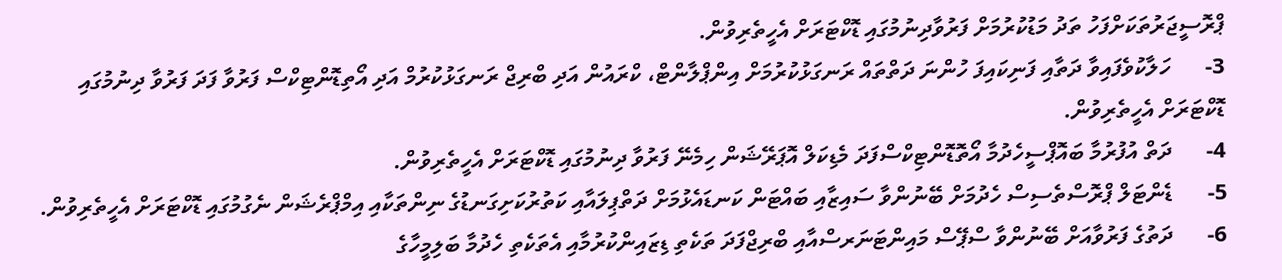ޕްރޮސީޖަރުތަކަށްފަހު ތަދު މަޑުކުރުމަށް ފަރުވާދިނުމުގައި ޑޮކްޓަރަށް އެހީތެރިވުން.
3-      ހަލާކުވެފައިވާ ދަތާއި ފަނިކައިފަ ހުންނަ ދަތްތައް ރަނގަޅުކުރުމަށް އިންޕްލާންޓް، ކްރައުން އަދި ބްރިޖް ރަނގަޅުކުރުމް އަދި އޯތިޑޮންޓިކްސް ފަރުވާ ފަދަ ފަރުވާ ދިނުމުގައި ޑޮކްޓަރަށް އެހީތެރިވުން.
4-      ދަތް އުފުރުމާ ބައޮޕްސީހެދުމާ އޯތޮޑޮންޓިކްސްފަދަ މެޑިކަލް އޮޕަރޭޝަން ހިމެނޭ ފަރުވާ ދިނުމުގައި ޑޮކްޓަރަށް އެހީތެރިވުން.
5-      ޑެންޓަލް ޕްރޮސްތެސިސް ހެދުމަށް ބޭނުންވާ ސައިޒާއި ބައްޓަން ކަނޑައެޅުމަށް ދަތްޕިލައާއި ކަތުރުކަށިގަނޑުގެ ނިންތަކާއި އިމްޕްރެޝަން ނެގުމުގައި ޑޮކްޓަރަށް އެހީތެރިވުން.
6-      ދަތުގެ ފަރުވާއަށް ބޭނުންވާ ސްޕޭސް މައިންޓަނަރސްއާއި ބްރިޖްފަދަ ތަކެތި ޑިޒައިންކުރުމާއި އެތަކެތި ހެދުމާ ބަލިމީހާގެ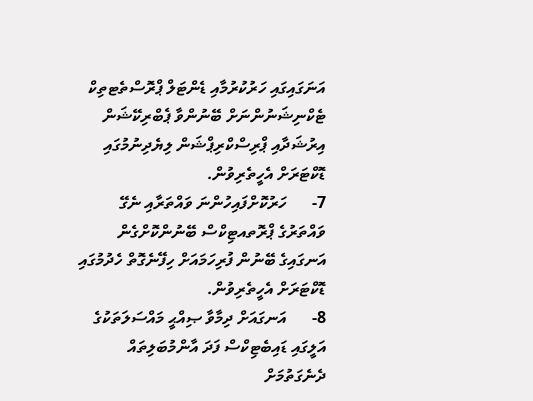އަނަގައިގައި ހަރުކުރުމާއި ޑެންޓަލް ޕްރޮސްތެޓތިކް ޓެކްނިޝަނުންނަށް ބޭނުންވާ ޕެބްރިކޭޝަން އިރުޝަދާއި ޕްރިސްކްރިޕްޝަން ލިޔެދިނުމުގައި ޑޮކްޓަރަށް އެހީތެރިވުން.
7-      ހަރުކޮށްފައިހުންނަ ވައްތަރާއި ނެގޭ ވައްތަރުގެ ޕްރޮތއޓިކްސް ބޭނުންކޮށްގެން އަނގައިގެ ބޭނުން ފުރިހަމައަށް ހިފޭނެގޮތް ހެދުމުގައި ޑޮކްޓަރަށް އެހީތެރިވުން.
8-      އަނގައަށް ދިމާވާ ޞިއްޙީ މައްސަލަތަކުގެ އަލީގައި ޑައިބެޓިކްސް ފަދަ އާންމުބަލިތައް ދެނެގަތުމަށް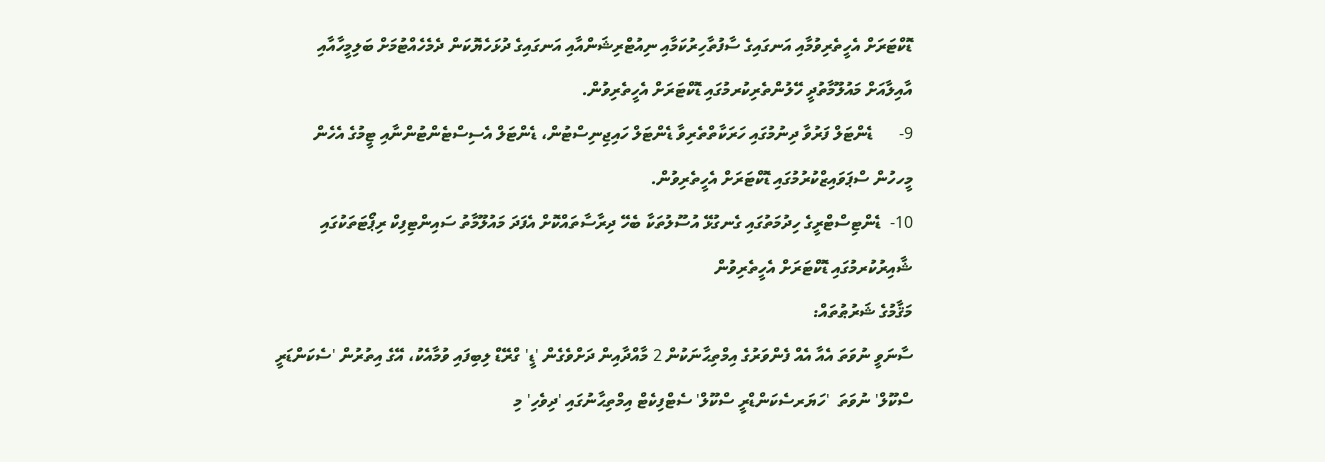ޑޮކްޓަރަށް އެހީތެރިވުމާއި އަނގައިގެ ސާފުތާހިރުކަމާއި ނިއުޓްރިޝަންއާއި އަނގައިގެ ދުޅަހެޔޮކަން ދެމެހެއްޓުމަށް ބަލިމީހާއާއި އާއިލާއަށް މައުލޫމާތުދީ ހޭލުންތެރިކުރމުގައި ޑޮކްޓަރަށް އެހީތެރިވުން.
9-      ޑެންޓަލް ފަރުވާ ދިނުމުގައި ހަރަކާތްތެރިވާ ޑެންޓަލް ހައިޖިނިސްޓުން، ޑެންޓަލް އެސިސްޓެންޓުންނާއި ޓީމުގެ އެހެން މީހހުން ސްޕަވައިޒްކުރުމުގައި ޑޮކްޓަރަށް އެހީތެރިވުން.
10-  ޑެންޓިސްޓްރީގެ ހިދުމަތުގައި ގެނގުޅޭ އުސޫލުތަކާ ބެހޭ ދިރާސާތައްކޮށް އެފަދަ މައުލޫމާތު ސައިންޓިފިކް ރިޕޯޓަތަކުގައި ޝާއިރުކުރމުގައި ޑޮކްޓަރަށް އެހީތެރިވުން
މަޤާމުގެ ޝަރުޠުތައް:
ސާނަވީ ނުވަތަ އެއާ އެއް ފެންވަރުގެ އިމްތިޙާނަކުން 2 މާއްދާއިން ދަށްވެގެން 'ޑީ' ގްރޭޑް ލިބިފައި ވުމާއެކު، އޭގެ އިތުރުން 'ސެކަންޑަރީ ސްކޫލް' ނުވަތަ  'ހަޔަރސެކަންޑްރީ ސްކޫލް' ސެޓްފިކެޓް އިމްތިޙާނުގައި 'ދިވެހި' މި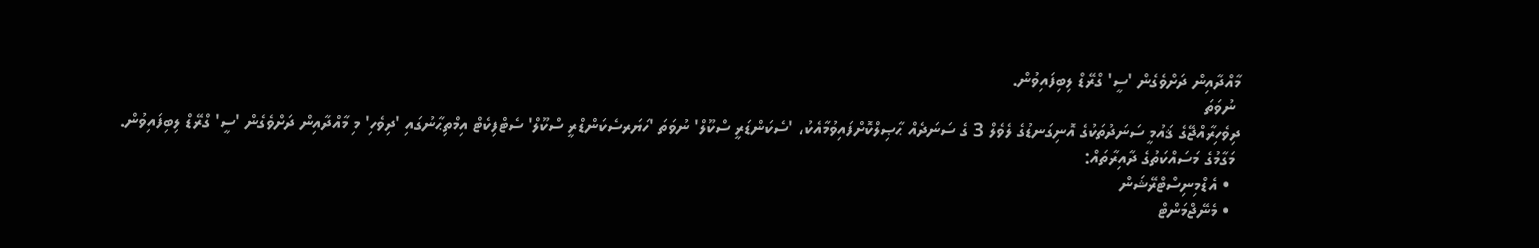މާއްދާއިން ދަށްވެގެން 'ސީ' ގްރޭޑް ލިބިފައިވުން.
 ނުވަތަ
ދިވެހިރާއްޖޭގެ ޤައުމީ ސަނަދުތަކުގެ އޮނިގަނޑުގެ ލެވެލް 3 ގެ ސަނަދެއް ޙާޞިލްކޮށްފައިވުމާއެކު، 'ސެކަންޑަރީ ސްކޫލް' ނުވަތަ 'ހަޔަރސެކަންޑްރީ ސްކޫލް' ސެޓްފިކެޓް އިމްތިޙާނުގައި 'ދިވެހި' މި މާއްދާއިން ދަށްވެގެން 'ސީ' ގްރޭޑް ލިބިފައިވުން.
 މަގާމުގެ މަސައްކަތުގެ ދާއިރާތައް:
  • އެޑްމިނިސްޓްރޭޝަން
  • މެނޭޖްމަންޓް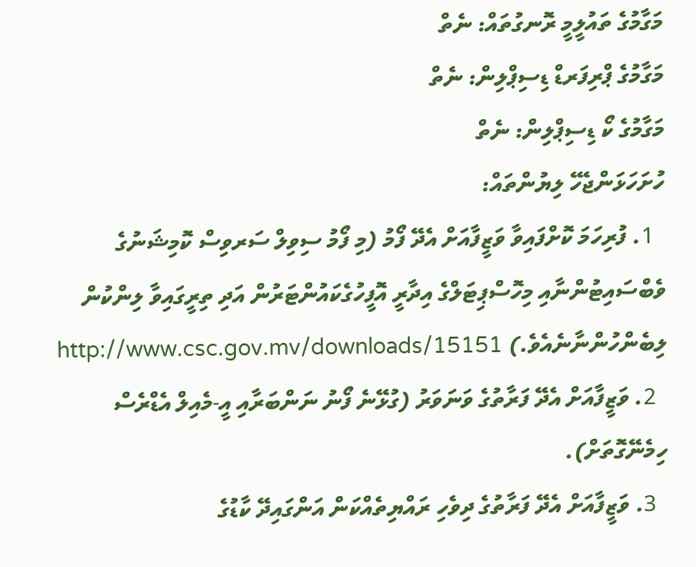މަގާމުގެ ތައުލީމީ ރޮނގުތައް: ނެތް
މަގާމުގެ ޕްރިފަރޑް ޑިސިޕްލިން: ނެތް
މަގާމުގެ ކޯ ޑިސިޕްލިން: ނެތް
ހުށަހަޅަންޖެހޭ ލިޔުންތައް:
  1. ފުރިހަމަ ކޮށްފައިވާ ވަޒީފާއަށް އެދޭ ފޯމު (މި ފޯމު ސިވިލް ސަރވިސް ކޮމިޝަނުގެ ވެބްސައިޓުންނާއި މިހޮސްޕިޓަލްގެ އިދާރީ އޮފީހުގެކައުންޓަރުން އަދި ތިރީގައިވާ ލިންކުން ލިބެންހުންނާނެއެވެ.) http://www.csc.gov.mv/downloads/15151
  2. ވަޒީފާއަށް އެދޭ ފަރާތުގެ ވަނަވަރު (ގުޅޭނެ ފޯނު ނަންބަރާއި އީ-މެއިލް އެޑްރެސް ހިމެނޭގޮތަށް).
  3. ވަޒީފާއަށް އެދޭ ފަރާތުގެ ދިވެހި ރައްޔިތެއްކަން އަންގައިދޭ ކާޑުގެ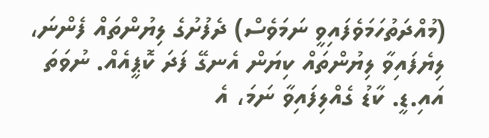(މުއްދަތުހަމަވެފައިވީ ނަމަވެސް) ދެފުށުގެ ލިޔުންތައް ފެންނަ، ލިޔެފައިވާ ލިޔުންތައް ކިޔަން އެނގޭ ފަދަ ކޮޕީއެއް. ނުވަތަ އައި.ޑީ. ކާޑު ގެއްލިފައިވާ ނަމަ، އެ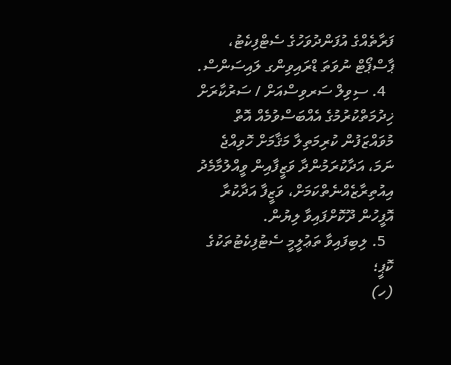ފަރާތެއްގެ އުފަންދުވަހުގެ ސެޓްފިކެޓު، ޕާސްޕޯޓް ނުވަތަ ޑްރައިވިންގ ލައިސަންސް.
  4. ސިވިލް ސަރވިސްއަށް / ސަރުކާރަށް ޚިދުމަތްކުރުމުގެ އެއްބަސްވުމެއް އޮތް މުވައްޒަފުން ކުރިމަތިލާ މަޤާމަށް ހޮވިއްޖެ ނަމަ، އަދާކުރަމުންދާ ވަޒީފާއިން ވީއްލުމާމެދު އިއުތިރާޒެއްނެތްކަމަށް، ވަޒީފާ އަދާކުރާ އޮފީހުން ދޫކޮށްފައިވާ ލިޔުން.
  5. ލިބިފައިވާ ތަޢުލީމީ ސެޓުފިކެޓުތަކުގެ ކޮޕީ؛
(ހ)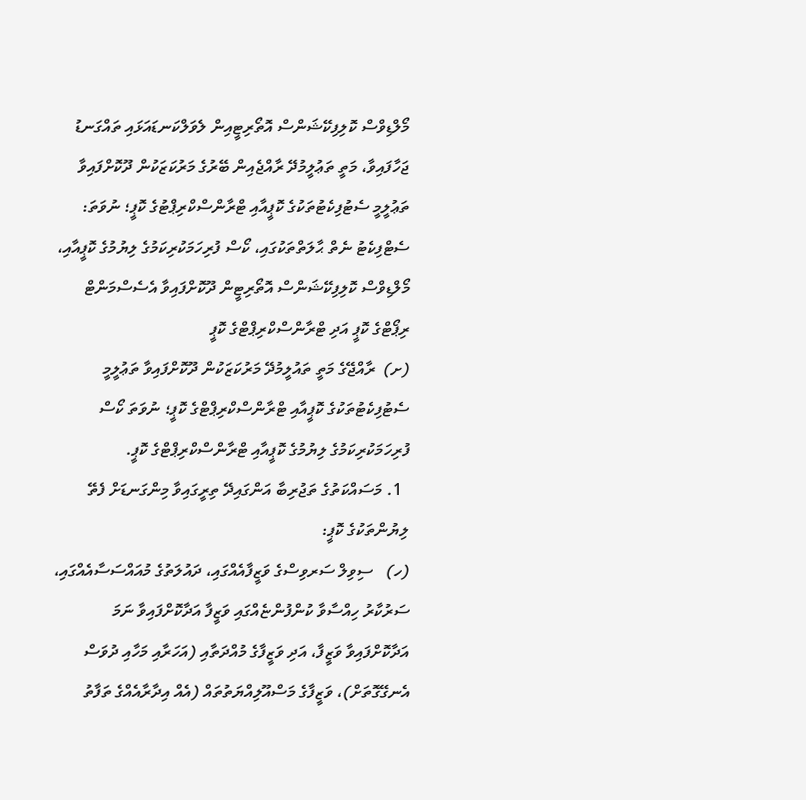މޯލްޑިވްސް ކޮލިފިކޭޝަންސް އޮތޯރިޓީއިން ލެވަލްކަނޑައަޅައި ތައްގަނޑު ޖަހާފައިވާ، މަތީ ތަޢުލީމުދޭ ރާއްޖެއިން ބޭރުގެ މަރުކަޒަކުން ދޫކޮށްފައިވާ ތަޢުލީމީ ސެޓުފިކެޓުތަކުގެ ކޮޕީއާއި ޓްރާންސްކްރިޕްޓުގެ ކޮޕީ؛ ނުވަތަ: ސެޓްފިކެޓު ނެތް ޙާލަތްތަކުގައި، ކޯސް ފުރިހަމަކުރިކަމުގެ ލިޔުމުގެ ކޮޕީއާއި، މޯލްޑިވްސް ކޮލިފިކޭޝަންސް އޮތޯރިޓީން ދޫކޮށްފައިވާ އެސެސްމަންޓް ރިޕޯޓްގެ ކޮޕީ އަދި ޓްރާންސްކްރިޕްޓްގެ ކޮޕީ
(ށ)  ރާއްޖޭގެ މަތީ ތައުލީމުދޭ މަރުކަޒަކުން ދޫކޮށްފައިވާ ތަޢުލީމީ ސެޓުފިކެޓުތަކުގެ ކޮޕީއާއި ޓްރާންސްކްރިޕްޓްގެ ކޮޕީ؛ ނުވަތަ ކޯސް ފުރިހަމަކުރިކަމުގެ ލިޔުމުގެ ކޮޕީއާއި ޓްރާންސްކްރިޕްޓްގެ ކޮޕީ.
  1. މަސައްކަތުގެ ތަޖުރިބާ އަންގައިދޭ ތިރީގައިވާ މިންގަނޑަށް ފެތޭ ލިޔުންތަކުގެ ކޮޕީ:
(ހ)   ސިވިލް ސަރވިސްގެ ވަޒީފާއެއްގައި، ދައުލަތުގެ މުއައްސަސާއެއްގައި، ސަރުކާރު ހިއްސާވާ ކުންފުންޏެއްގައި ވަޒީފާ އަދާކޮށްފައިވާ ނަމަ އަދާކޮށްފައިވާ ވަޒީފާ، އަދި ވަޒީފާގެ މުއްދަތާއި (އަހަރާއި މަހާއި ދުވަސް އެނގޭގޮތަށް)، ވަޒީފާގެ މަސްއޫލިއްޔަތުތައް (އެއް އިދާރާއެއްގެ ތަފާތު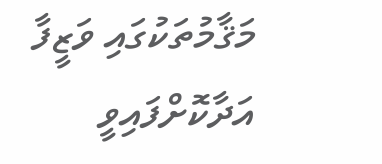މަޤާމުތަކުގައި ވަޒީފާ އަދާކޮށްފައިވީ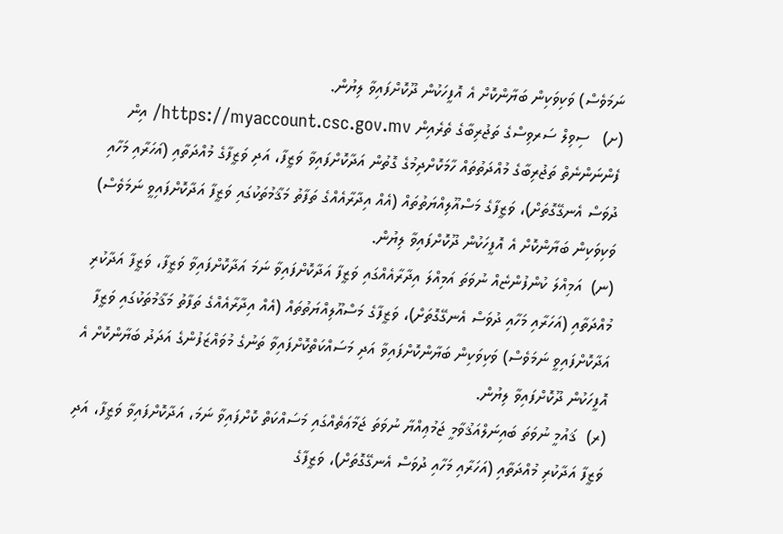ނަމަވެސް) ވަކިވަކިން ބަޔާންކޮށް އެ އޮފީހަކުން ދޫކޮށްފައިވާ ލިޔުން.
(ށ)   ސިވިލް ސަރވިސްގެ ތަޖުރިބާގެ ތެރެއިން https://myaccount.csc.gov.mv/ އިން ފެންނަންނެތް ތަޖުރިބާގެ މުއްދަތުތައް ހާމަކޮށްދިމުގެ ގޮތުން އަދާކޮށްފައިވާ ވަޒީފާ، އަދި ވަޒީފާގެ މުއްދަތާއި (އަހަރާއި މަހާއި ދުވަސް އެނގޭގޮތަށް)، ވަޒީފާގެ މަސްއޫލިއްޔަތުތައް (އެއް އިދާރާއެއްގެ ތަފާތު މަޤާމުތަކުގައި ވަޒީފާ އަދާކޮށްފައިވީ ނަމަވެސް) ވަކިވަކިން ބަޔާންކޮށް އެ އޮފީހަކުން ދޫކޮށްފައިވާ ލިޔުން.
(ނ)  އަމިއްލަ ކުންފުންޏެއް ނުވަތަ އަމިއްލަ އިދާރާއެއްގައި ވަޒީފާ އަދާކޮށްފައިވާ ނަމަ އަދާކޮށްފައިވާ ވަޒީފާ، ވަޒީފާ އަދާކުރި މުއްދަތާއި (އަހަރާއި މަހާއި ދުވަސް އެނގޭގޮތަށް)، ވަޒީފާގެ މަސްއޫލިއްޔަތުތައް (އެއް އިދާރާއެއްގެ ތަފާތު މަޤާމުތަކުގައި ވަޒީފާ އަދާކޮށްފައިވީ ނަމަވެސް) ވަކިވަކިން ބަޔާންކޮށްފައިވާ އަދި މަސައްކަތްކޮށްފައިވާ ތަނުގެ މުވައްޒަފުންގެ އަދަދު ބަޔާންކޮށް އެ އޮފީހަކުން ދޫކޮށްފައިވާ ލިޔުން.
(ރ)  ޤައުމީ ނުވަތަ ބައިނަލްއަޤުވާމީ ޖަމުޢިއްޔާ ނުވަތަ ޖަމާޢަތެއްގައި މަސައްކަތް ކޮށްފައިވާ ނަމަ، އަދާކޮށްފައިވާ ވަޒީފާ، އަދި ވަޒީފާ އަދާކުރި މުއްދަތާއި (އަހަރާއި މަހާއި ދުވަސް އެނގޭގޮތަށް)، ވަޒީފާގެ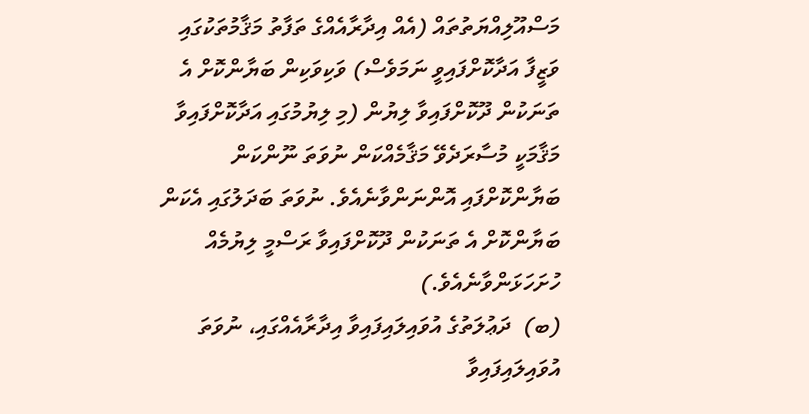މަސްއޫލިއްޔަތުތައް (އެއް އިދާރާއެއްގެ ތަފާތު މަޤާމުތަކުގައި ވަޒީފާ އަދާކޮށްފައިވީ ނަމަވެސް) ވަކިވަކިން ބަޔާންކޮށް އެ ތަނަކުން ދޫކޮށްފައިވާ ލިޔުން (މި ލިޔުމުގައި އަދާކޮށްފައިވާ މަޤާމަކީ މުސާރަދެވޭ މަޤާމެއްކަން ނުވަތަ ނޫންކަން ބަޔާންކޮށްފައި އޮންނަންވާނެއެވެ. ނުވަތަ ބަދަލުގައި އެކަން ބަޔާންކޮށް އެ ތަނަކުން ދޫކޮށްފައިވާ ރަސްމީ ލިޔުމެއް ހުށަހަޅަންވާނެއެވެ.)
(ބ)  ދަޢުލަތުގެ އުވައިލައިފައިވާ އިދާރާއެއްގައި، ނުވަތަ އުވައިލައިފައިވާ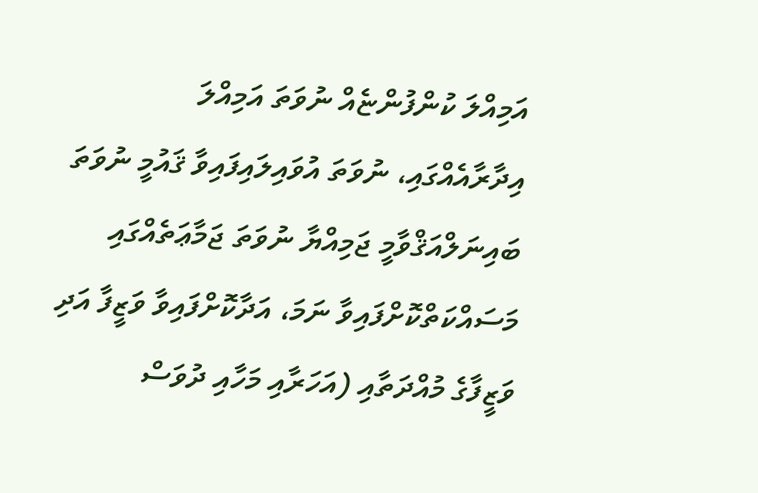އަމިއްލަ ކުންފުންޏެއް ނުވަތަ އަމިއްލަ އިދާރާއެއްގައި، ނުވަތަ އުވައިލައިފައިވާ ޤައުމީ ނުވަތަ ބައިނަލްއަޤްވާމީ ޖަމިއްޔާ ނުވަތަ ޖަމާޢަތެއްގައި މަސައްކަތްކޮށްފައިވާ ނަމަ، އަދާކޮށްފައިވާ ވަޒީފާ އަދި ވަޒީފާގެ މުއްދަތާއި (އަހަރާއި މަހާއި ދުވަސް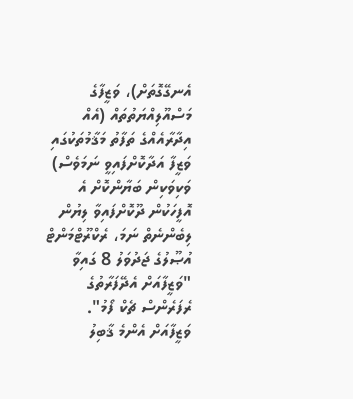އެނގޭގޮތަށް)، ވަޒީފާގެ މަސްއޫލިއްޔަތުތައް (އެއް އިދާރާއެއްގެ ތަފާތު މަޤާމުތަކުގައި ވަޒީފާ އަދާކޮށްފައިވީ ނަމަވެސް) ވަކިވަކިން ބަޔާންކޮށް އެ އޮފީހަކުން ދޫކޮށްފައިވާ ލިޔުން ލިބެންނެތް ނަމަ، ރެކްރޫޓްމަންޓް އުޞޫލުގެ ޖަދުވަލު 8 ގައިވާ "ވަޒީފާއަށް އެދޭފަރާތުގެ ރެފަރެންސް ޗެކް ފޯމު".
ވަޒީފާއަށް އެންމެ ޤާބިލު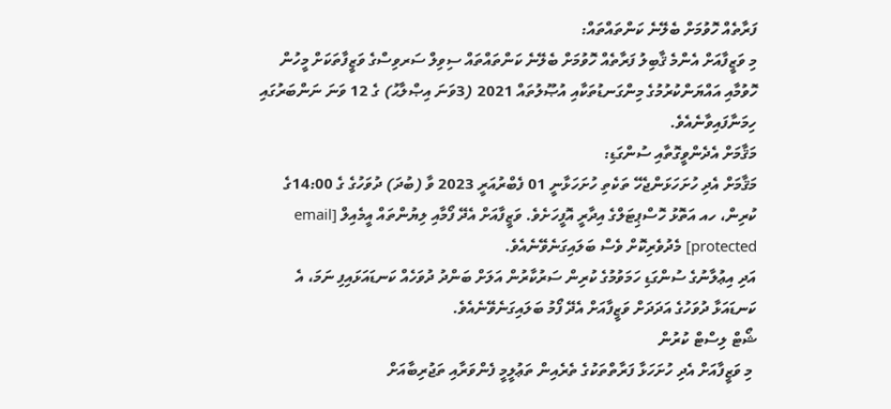ފަރާތެއް ހޮވުމަށް ބެލޭނެ ކަންތައްތައް:
މި ވަޒީފާއަށް އެންމެ ޤާބިލު ފަރާތެއް ހޮވުމަށް ބެލޭނެ ކަންތައްތައް ސިވިލް ސަރވިސްގެ ވަޒީފާތަކަށް މީހުން ހޮވުމާއި އައްޔަންކުރުމުގެ މިންގަނޑުތަކާއި އުޞޫލުތައް 2021 (3ވަނަ އިޞްލާޙު) ގެ 12 ވަނަ ނަންބަރުގައި ހިމަނާފައިވާނެއެވެ.
މަޤާމަށް އެދެންވީގޮތާއި ސުންގަޑި:
މަޤާމަށް އެދި ހުށަހަޅަންޖެހޭ ތަކެތި ހުށަހަޅާނީ 01 ފެބްރުއަރީ 2023 ވާ (ބުދަ) ދުވަހުގެ ގެ 14:00ގެ ކުރިން، ހއ އަތޮޅު ހޮސްޕިޓަލްގެ އިދާރީ އޮފީހަށެވެ. ވަޒީފާއަށް އެދޭ ފޯމާއި ލިޔުންތައް އީމެއިލް [email protected] މެދުވެރިކޮށް ވެސް ބަލައިގަނެވޭނެއެވެ.
އަދި އިޢުލާނުގެ ސުންގަޑި ހަމަވުމުގެ ކުރިން ސަރުކާރުން އަލަށް ބަންދު ދުވަހެއް ކަނޑައަޅައިފި ނަމަ، އެ ކަނޑައަޅާ ދުވަހުގެ އަދަދަށް ވަޒީފާއަށް އެދޭ ފޯމު ބަލައިގަނެވޭނެއެވެ.
ޝޯޓް ލިސްޓް ކުރުން
 މި ވަޒީފާއަށް އެދި ހުށަހަޅާ ފަރާތްތަކުގެ ތެރެއިން ތަޢުލީމީ ފެންވަރާއި ތަޖުރިބާއަށް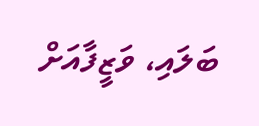ބަލައި، ވަޒީފާއަށް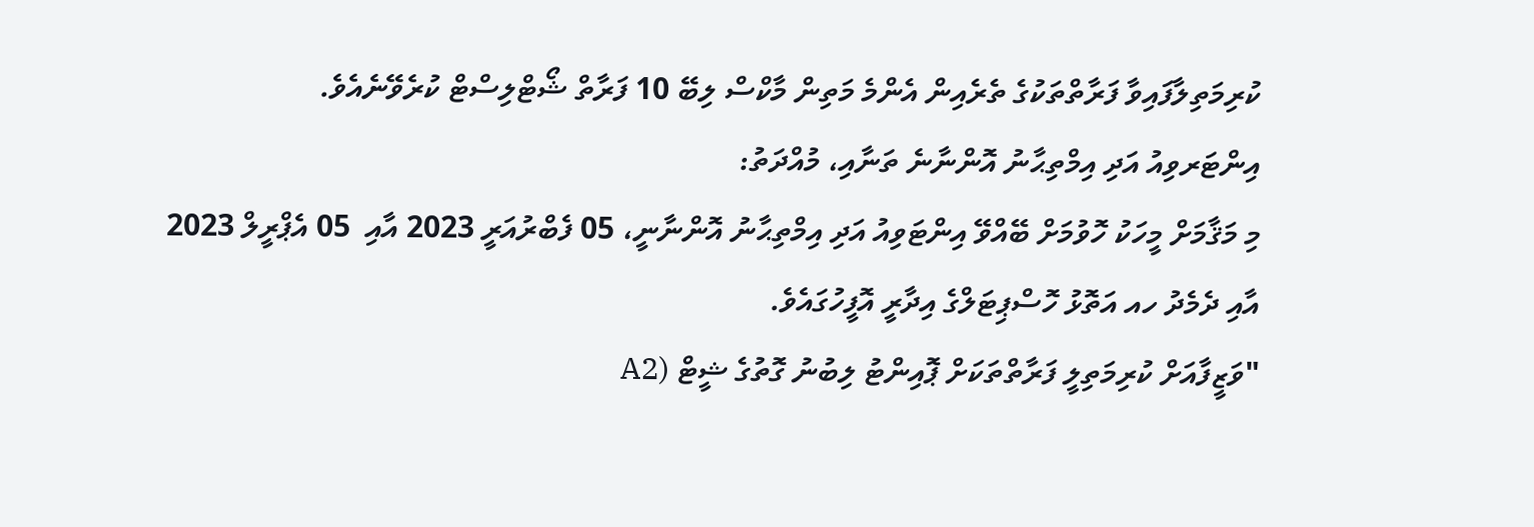ކުރިމަތިލާފައިވާ ފަރާތްތަކުގެ ތެރެއިން އެންމެ މަތިން މާކްސް ލިބޭ 10 ފަރާތް ޝޯޓްލިސްޓް ކުރެވޭނެއެވެ.
އިންޓަރވިއު އަދި އިމްތިޙާނު އޮންނާނެ ތަނާއި، މުއްދަތު:
މި މަޤާމަށް މީހަކު ހޮވުމަށް ބޭއްވޭ އިންޓަވިއު އަދި އިމްތިޙާނު އޮންނާނީ، 05 ފެބްރުއަރީ 2023 އާއި  05 އެޕްރީލް 2023 އާއި ދެމެދު ހއ އަތޮޅު ހޮސްޕިޓަލްގެ އިދާރީ އޮފީހުގައެވެ.
"ވަޒީފާއަށް ކުރިމަތިލީ ފަރާތްތަކަށް ޕޮއިންޓު ލިބުނު ގޮތުގެ ޝީޓް (A2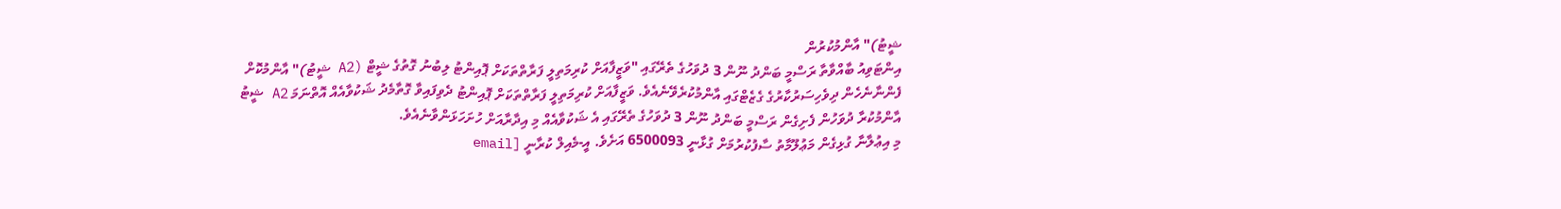ޝީޓު)" އާންމުކުރުން
އިންޓަވިއު ބާއްވާތާ ރަސްމީ ބަންދު ނޫން 3 ދުވަހުގެ ތެރޭގައި "ވަޒީފާއަށް ކުރިމަތިލީ ފަރާތްތަކަށް ޕޮއިންޓު ލިބުނު ގޮތުގެ ޝީޓް (A2 ޝީޓު)" އާންމުކޮށް ފެންނާނެހެން ދިވެހިސަރުކާރުގެ ގެޒެޓްގައި އާންމުކުރެވޭނެއެވެ. ވަޒީފާއަށް ކުރިމަތިލީ ފަރާތްތަކަށް ޕޮއިންޓު ދެވިފައިވާ ގޮތާމެދު ޝަކުވާއެއް އޮތްނަމަ A2 ޝީޓު އާންމުކުރާ ދުވަހުން ފެށިގެން ރަސްމީ ބަންދު ނޫން 3 ދުވަހުގެ ތެރޭގައި އެ ޝަކުވާއެއް މި އިދާރާއަށް ހުށަހަޅަންވާނެއެވެ.
މި އިޢުލާނާ ގުޅިގެން މަޢުލޫމާތު ސާފުކުރުމަށް ގުޅާނީ 6500093 އަށެވެ. އީ-މެއިލް ކުރާނީ [email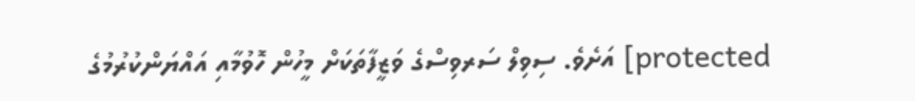protected] އަށެވެ. ސިވިލް ސަރވިސްގެ ވަޒީފާތަކަށް މީހުން ހޮވުމާއި އައްޔަންކުރުމުގެ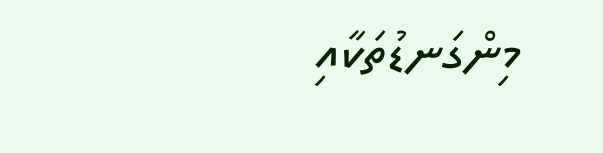މިންގަނޑުތަކާއި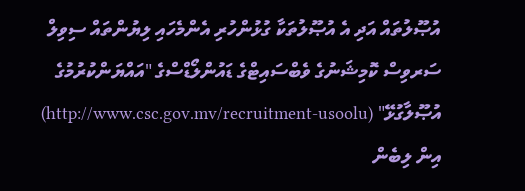އުޞޫލުތައް އަދި އެ އުޞޫލުތަކާ ގުޅުންހުރި އެންމެހައި ލިޔުންތައް ސިވިލް ސަރވިސް ކޮމިޝަނުގެ ވެބްސައިޓްގެ ޑައުންލޯޑްސްގެ "އައްޔަންކުރުމުގެ އުޞޫލާގުޅޭ" (http://www.csc.gov.mv/recruitment-usoolu) އިން ލިބެން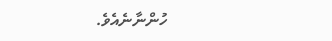ހުންނާނެއެވެ.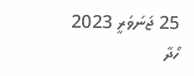25 ޖަނަވަރީ 2023
ހޯދާ